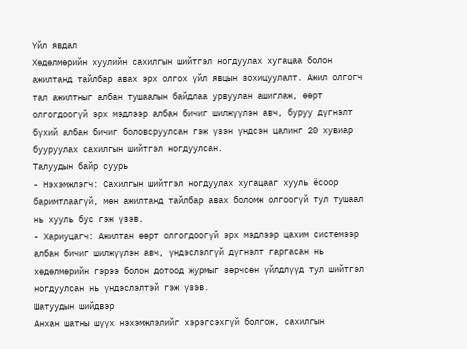Үйл явдал
Хөдөлмөрийн хуулийн сахилгын шийтгэл ногдуулах хугацаа болон ажилтанд тайлбар авах эрх олгох үйл явцын зохицуулалт. Ажил олгогч тал ажилтныг албан тушаалын байдлаа урвуулан ашиглаж, өөрт олгогдоогүй эрх мэдлээр албан бичиг шилжүүлэн авч, буруу дүгнэлт бүхий албан бичиг боловсруулсан гэж үзэн үндсэн цалинг 20 хувиар бууруулах сахилгын шийтгэл ногдуулсан.
Талуудын байр суурь
- Нэхэмжлэгч: Сахилгын шийтгэл ногдуулах хугацааг хууль ёсоор баримтлаагүй, мөн ажилтанд тайлбар авах боломж олгоогүй тул тушаал нь хууль бус гэж үзэв.
- Хариуцагч: Ажилтан өөрт олгогдоогүй эрх мэдлээр цахим системээр албан бичиг шилжүүлэн авч, үндэслэлгүй дүгнэлт гаргасан нь хөдөлмөрийн гэрээ болон дотоод журмыг зөрчсөн үйлдлүүд тул шийтгэл ногдуулсан нь үндэслэлтэй гэж үзэв.
Шатуудын шийдвэр
Анхан шатны шүүх нэхэмжлэлийг хэрэгсэхгүй болгож, сахилгын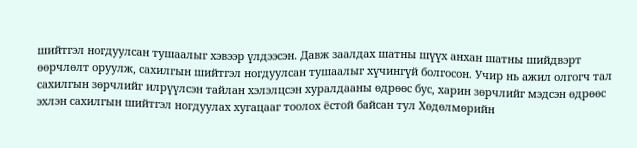шийтгэл ногдуулсан тушаалыг хэвээр үлдээсэн. Давж заалдах шатны шүүх анхан шатны шийдвэрт өөрчлөлт оруулж, сахилгын шийтгэл ногдуулсан тушаалыг хүчингүй болгосон. Учир нь ажил олгогч тал сахилгын зөрчлийг илрүүлсэн тайлан хэлэлцсэн хуралдааны өдрөөс бус, харин зөрчлийг мэдсэн өдрөөс эхлэн сахилгын шийтгэл ногдуулах хугацааг тоолох ёстой байсан тул Хөдөлмөрийн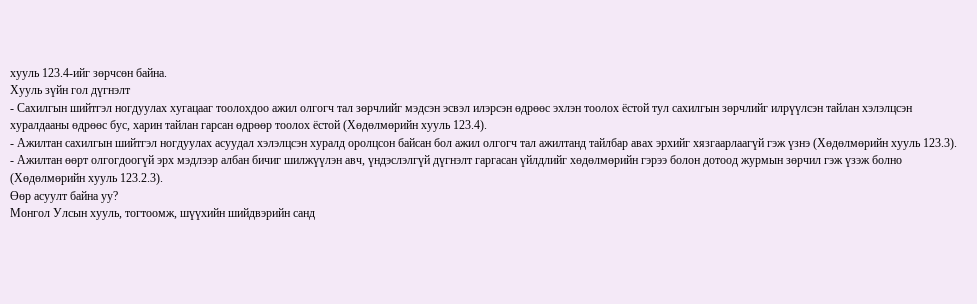хууль 123.4-ийг зөрчсөн байна.
Хууль зүйн гол дүгнэлт
- Сахилгын шийтгэл ногдуулах хугацааг тоолохдоо ажил олгогч тал зөрчлийг мэдсэн эсвэл илэрсэн өдрөөс эхлэн тоолох ёстой тул сахилгын зөрчлийг илрүүлсэн тайлан хэлэлцсэн хуралдааны өдрөөс бус, харин тайлан гарсан өдрөөр тоолох ёстой (Хөдөлмөрийн хууль 123.4).
- Ажилтан сахилгын шийтгэл ногдуулах асуудал хэлэлцсэн хуралд оролцсон байсан бол ажил олгогч тал ажилтанд тайлбар авах эрхийг хязгаарлаагүй гэж үзнэ (Хөдөлмөрийн хууль 123.3).
- Ажилтан өөрт олгогдоогүй эрх мэдлээр албан бичиг шилжүүлэн авч, үндэслэлгүй дүгнэлт гаргасан үйлдлийг хөдөлмөрийн гэрээ болон дотоод журмын зөрчил гэж үзэж болно (Хөдөлмөрийн хууль 123.2.3).
Өөр асуулт байна уу?
Монгол Улсын хууль, тогтоомж, шүүхийн шийдвэрийн санд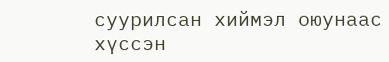суурилсан хиймэл оюунаас хүссэн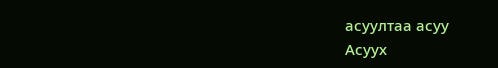асуултаа асуу
Асуух